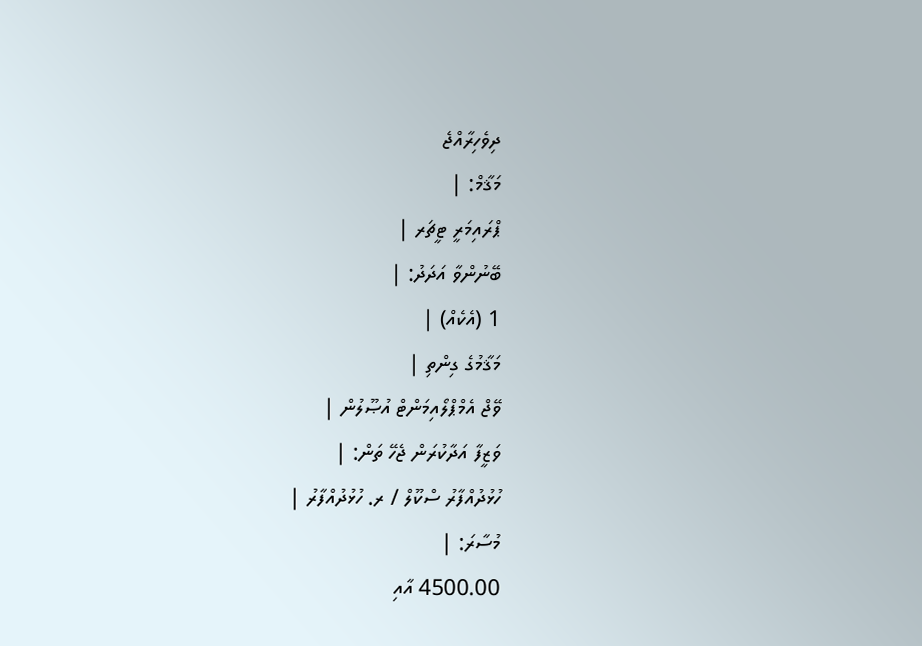ދިވެހިރާއްޖެ
މަޤާމް: |
ޕްރައިމަރީ ޓީޗަރ |
ބޭނުންވާ އަދަދު: |
1 (އެކެއް) |
މަޤާމުގެ ގިންތި |
ވޭޖް އެމްޕްލޯއިމަންޓް އުޞޫލުން |
ވަޒީފާ އަދާކުރަން ޖެހޭ ތަން: |
ހުޅުދުއްފާރު ސްކޫލް / ރ. ހުޅުދުއްފާރު |
މުސާރަ: |
4500.00 އާއި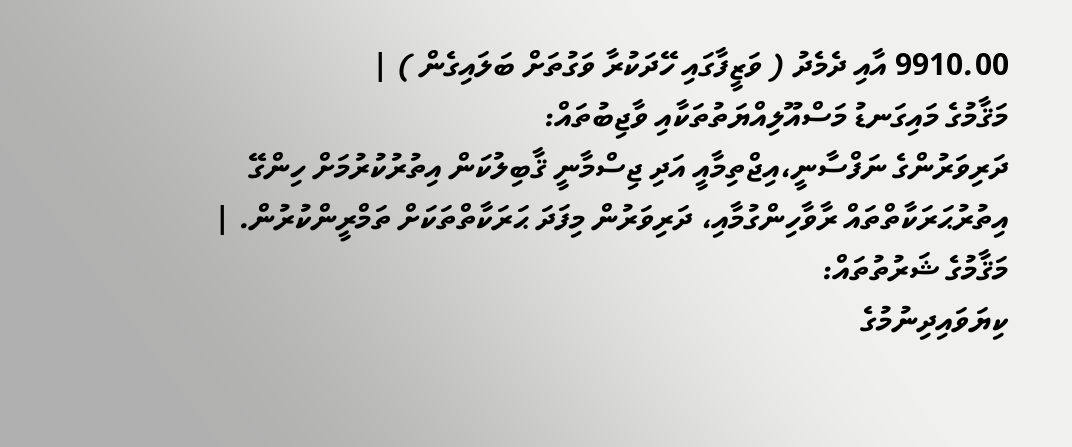9910.00 އާއި ދެމެދު ( ވަޒީފާގައި ހޭދަކުރާ ވަގުތަށް ބަލައިގެން ) |
މަޤާމުގެ މައިގަނޑު މަސްއޫލިއްޔަތުތަކާއި ވާޖިބުތައް:
ދަރިވަރުންގެ ނަފްސާނީ،އިޖްތިމާއީ އަދި ޖިސްމާނީ ޤާބިލުކަން އިތުރުކުރުމަށް ހިންގޭ އިތުރުޙަރަކާތްތައް ރާވާހިންގުމާއި، ދަރިވަރުން މިފަދަ ޙަރަކާތްތަކަށް ތަމްރީންކުރުން. |
މަޤާމުގެ ޝަރުތުތައް:
ކިޔަވައިދިނުމުގެ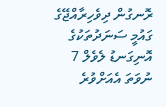ރޮނގުން ދިވެހިރާއްޖޭގެ ގައުމީ ސަނަދުތަކުގެ އޮނިގަނޑު ލެވެލް 7 ނުވަތަ އެއަށްވުރެ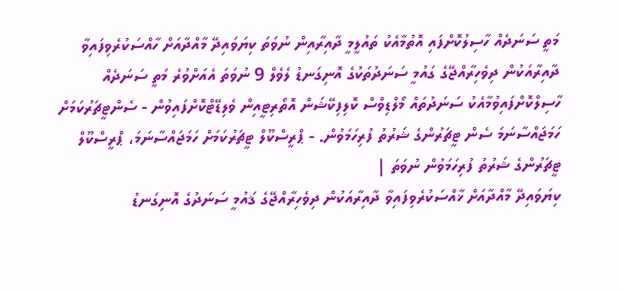މަތީ ސަނަދެއް ހާސިލުކޮށްފައި އޮތުމާއެކު ތައުލީމީ ދާއިރާއިން ނުވަތަ ކިޔަވައިދޭ މާއްދާއަށް ހާއްސަކުރެވިފައިވާ ދާއިރާއަކުން ދިވެހިރާއްޖޭގެ ގައުމީ ސަނަދުތަކުގެ އޮނިގަނޑު ލެވެލް 9 ނުވަތަ އެއަށްވުރެ މަތީ ސަނަދެއް ހާސިލްކޮށްފައިވުމާއެކު ސަނަދުތައް މޯލްޑިވްސް ކޮލިފިކޭޝަން އޮތޯރިޓީއިން ވެލިޑޭޓްކޮށްފައިވުން - ސެންޓީޗަރުކަމަށް ހަމަޖައްސާނަމަ ސެން ޓީޗަރުންގެ ޝަރުތު ފުރިހަމަވުން. - ޕްރީސްކޫލް ޓީޗަރުކަމަށް ހަމަޖައްސާނަމަ، ޕްރީސްކޫލް ޓީޗަރުންގެ ޝަރުތު ފުރިހަމަވުން ނުވަތަ |
ކިޔަވައިދޭ މާއްދާއަށް ޚާއްސަކުރެވިފައިވާ ދާއިރާއަކުން ދިވެހިރާއްޖޭގެ ޤައުމީ ސަނަދުގެ އޮނިގަނޑު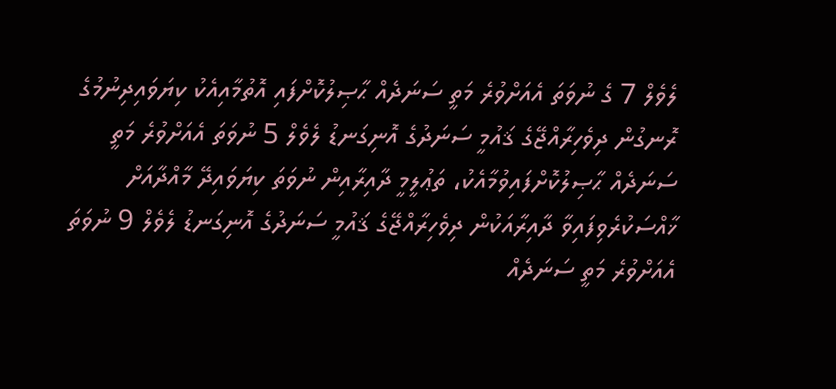ލެވެލް 7 ގެ ނުވަތަ އެއަށްވުރެ މަތީ ސަނަދެއް ޙާޞިލުކޮށްފައި އޮތުމާއިއެކު ކިޔަވައިދިނުމުގެ ރޮނގުން ދިވެހިރާއްޖޭގެ ޤައުމީ ސަނަދުގެ އޮނިގަނޑު ލެވެލް 5 ނުވަތަ އެއަށްވުރެ މަތީ ސަނަދެއް ޙާޞިލުކޮށްފައިވުމާއެކު، ތަޢުލީމީ ދާއިރާއިން ނުވަތަ ކިޔަވައިދޭ މާއްދާއަށް ޚާއްސަކުރެވިފައިވާ ދާއިރާއަކުން ދިވެހިރާއްޖޭގެ ޤައުމީ ސަނަދުގެ އޮނިގަނޑު ލެވެލް 9 ނުވަތަ އެއަށްވުރެ މަތީ ސަނަދެއް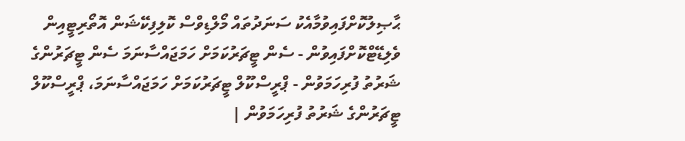ޙާޞިލުކޮށްފައިވުމާއެކު ސަނަދުތައް މޯލްޑިވްސް ކޮލިފިކޭޝަން އޮތޯރިޓީއިން ވެލިޑޭޓްކޮށްފައިވުން - ސެން ޓީޗަރުކަމަށް ހަމަޖައްސާނަމަ ސެން ޓީޗަރުންގެ ޝަރުތު ފުރިހަމަވުން - ޕްރީސްކޫލް ޓީޗަރުކަމަށް ހަމަޖައްސާނަމަ، ޕްރީސްކޫލް ޓީޗަރުންގެ ޝަރުތު ފުރިހަމަވުން |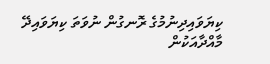ކިޔަވައިދިނުމުގެ ރޮނގުން ނުވަތަ ކިޔަވައިދޭ މާއްދާއަކުން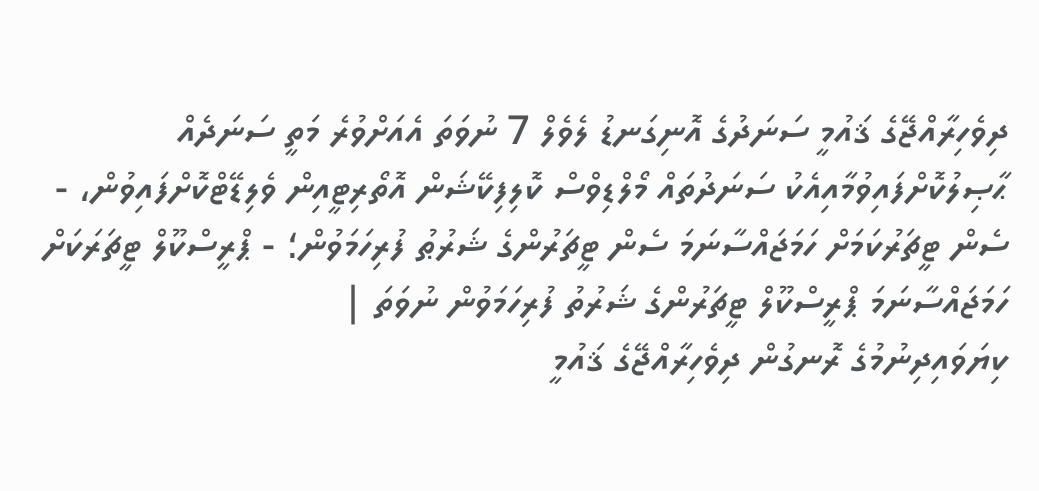ދިވެހިރާއްޖޭގެ ޤައުމީ ސަނަދުގެ އޮނިގަނޑު ލެވެލް 7 ނުވަތަ އެއަށްވުރެ މަތީ ސަނަދެއް ޙާޞިލުކޮށްފައިވުމާއިއެކު ސަނަދުތައް މޯލްޑިވްސް ކޮލިފިކޭޝަން އޮތޯރިޓީއިން ވެލިޑޭޓްކޮށްފައިވުން، - ސެން ޓީޗަރުކަމަށް ހަމަޖައްސާނަމަ ސެން ޓީޗަރުންގެ ޝަރުޠު ފުރިހަމަވުން؛ - ޕްރީސްކޫލް ޓީޗަރަކަށް ހަމަޖައްސާނަމަ ޕްރީސްކޫލް ޓީޗަރުންގެ ޝަރުތު ފުރިހަމަވުން ނުވަތަ |
ކިޔަވައިދިނުމުގެ ރޮނގުން ދިވެހިރާއްޖޭގެ ޤައުމީ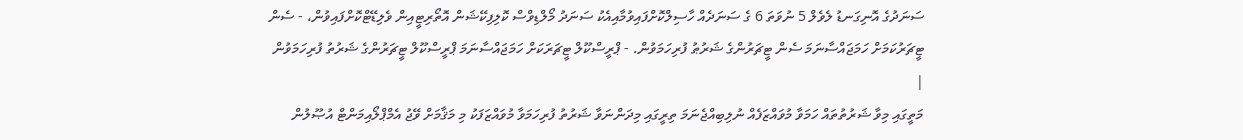ސަނަދުގެ އޮނިގަނޑު ލެވެލް 5 ނުވަތަ 6 ގެ ސަނަދެއް ހާސިލްކޮށްފައިވުމާއިއެކު ސަނަދު މޯލްޑިވްސް ކޮލިފިކޭޝަން އޮތޯރިޓީއިން ވެލިޑޭޓްކޮށްފައިވުން، - ސެން ޓީޗަރުކަމަށް ހަމަޖައްސާނަމަ ސެން ޓީޗަރުންގެ ޝަރުޠު ފުރިހަމަވުން. - ޕްރީސްކޫލް ޓީޗަރަކަށް ހަމަޖައްސާނަމަ ޕްރީސްކޫލް ޓީޗަރުންގެ ޝަރުތު ފުރިހަމަވުން |
މަތީގައި މިވާ ޝަރުތުތައް ހަމަވާ މުވައްޒަފެއް ނުލިބިއްޖެނަމަ ތިރީގައި މިދަންނަވާ ޝަރުތު ފުރިހަމަވާ މުވައްޒަފަކު މި މަޤާމަށް ވޭޖު އެމްޕްލޯއިމަންޓް އުޞޫލުން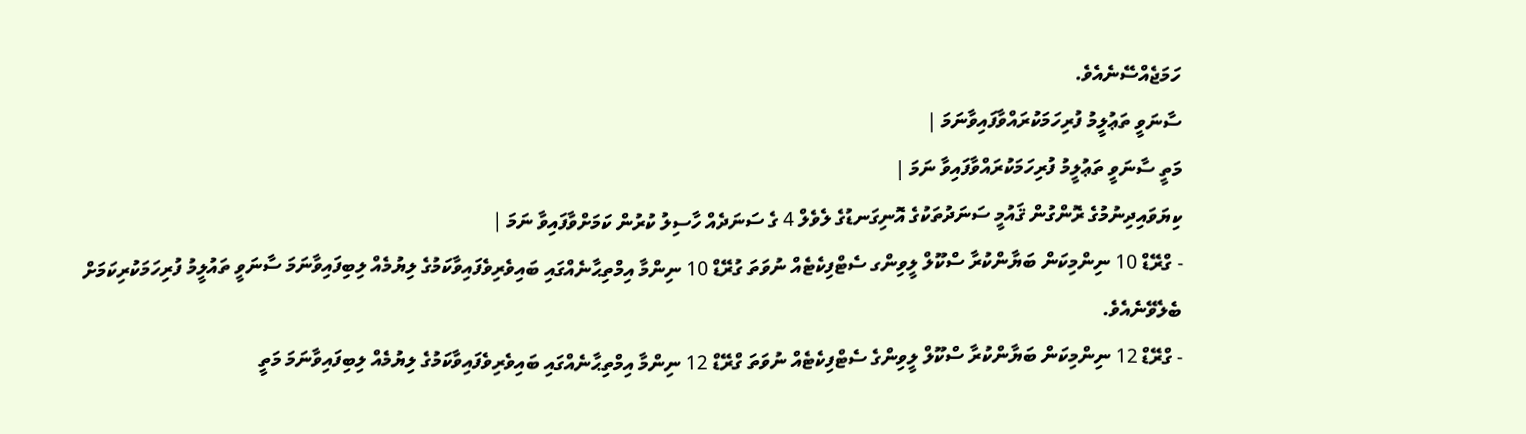ހަމަޖެއްސޭނެއެވެ.
ސާނަވީ ތަޢުލީމު ފުރިހަމަކުރައްވާފައިވާނަމަ |
މަތީ ސާނަވީ ތަޢުލީމު ފުރިހަމަކުރައްވާފައިވާ ނަމަ |
ކިޔަވައިދިނުމުގެ ރޮންގުން ޤައުމީ ސަނަދުތަކުގެ އޮނިގަނޑުގެ ލެވެލް 4 ގެ ސަނަދެއް ހާސިލު ކުރުން ކަމަށްވާފައިވާ ނަމަ |
- ގްރޭޑް 10 ނިންމިކަން ބަޔާންކުރާ ސްކޫލް ލީވިންގ ސެޓްފިކެޓެއް ނުވަތަ ގުރޭޑް 10 ނިންމާ އިމްތިޙާނެއްގައި ބައިވެރިވެފައިވާކަމުގެ ލިޔުމެއް ލިބިފައިވާނަމަ ސާނަވީ ތައުލީމު ފުރިހަމަކުރިކަމަށް ބެލެވޭނެއެވެ.
- ގްރޭޑް 12 ނިންމިކަން ބަޔާންކުރާ ސްކޫލް ލީވިންގެ ސެޓްފިކެޓެއް ނުވަތަ ގްރޭޑް 12 ނިންމާ އިމްތިޙާނެއްގައި ބައިވެރިވެފައިވާކަމުގެ ލިޔުމެއް ލިބިފައިވާނަމަ މަތީ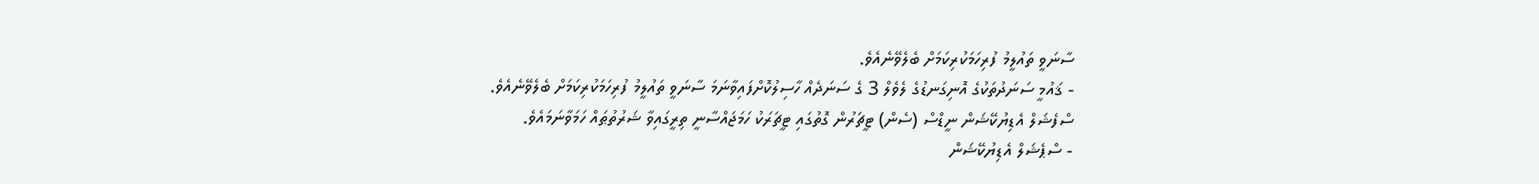ސާނަވީ ތައުލީމު ފުރިހަމަކުރިކަމަށް ބެލެވޭނެއެވެ.
- ޤައުމީ ސަނަދުތަކުގެ އޮނިގަނޑުގެ ލެވެލް 3 ގެ ސަނަދެއް ހާސިލުކޮށްފައިވާނަމަ ސާނަވީ ތައުލީމު ފުރިހަމަކުރިކަމަށް ބެލެވޭނެއެވެ.
ސްފެޝަލް އެޑިޔުކޭޝަން ނީޑްސް (ސެން) ޓީޗަރުން ގޮތުގައި ޓީޗަރަކު ހަމަޖައްސާނީ ތިރީގައިވާ ޝަރުތުޠައް ހަމަވާނަމައެވެ.
- ސްޕެޝަލް އެޑިޔުކޭޝަން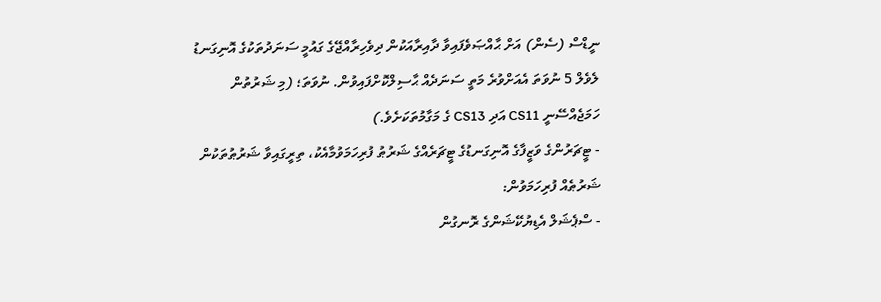ނީޑްސް (ސެން) އަށް ޙާއްޞަވެފައިވާ ދާއިރާއަކުން ދިވެހިރާއްޖޭގެ ގައުމީ ސަނަދުތަކުގެ އޮނިގަނޑު ލެވެލް 5 ނުވަތަ އެއަށްވުރެ މަތީ ސަނަދެއް ޙާސިލްކޮށްފައިވުން. ނުވަތަ؛ (މި ޝަރުތުން ހަމަޖެއްސޭނީ CS11 އަދި CS13 ގެ މަގާމުތަކަށެވެ.)
- ޓީޗަރުންގެ ވަޒީފާގެ އޮނިގަނޑުގެ ޓީޗަރެއްގެ ޝަރުޠު ފުރިހަމަވުމާއެކު، ތިރީގައިވާ ޝަރުޠުތަކުން ޝަރުޠެއް ފުރިހަމަވުން:
- ސްޕެޝަލް އެޑިޔުކޭޝަންގެ ރޮނގުން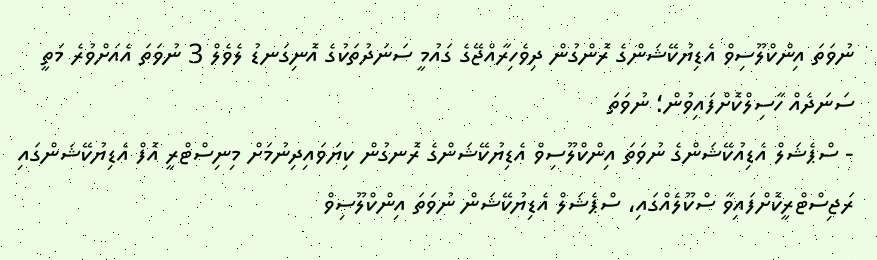ނުވަތަ އިންކްލޫސިވް އެޑިޔުކޭޝަންގެ ރޮންގުން ދިވެހިރާއްޖޭގެ ގައުމީ ސަނަދުތަކުގެ އޮނިގަނޑު ލެވެލް 3 ނުވަތަ އެއަށްވުރެ މަތީ ސަނަދެއް ހާސިލްކޮށްފައިވުން؛ ނުވަތަ
- ސްޕެޝަލް އެޑިއުކޭޝަންގެ ނުވަތަ އިންކްލޫސިވް އެޑިޔުކޭޝަންގެ ރޮނގުން ކިޔަވައިދިނުމަށް މިނިސްޓްރީ އޮފް އެޑިޔުކޭޝަންގައި ރަޖިސްޓްރީކޮށްފައިވާ ސްކޫލެއްގައި، ސްޕެޝަލް އެޑިޔުކޭޝަން ނުވަތަ އިންކްލޫސިވް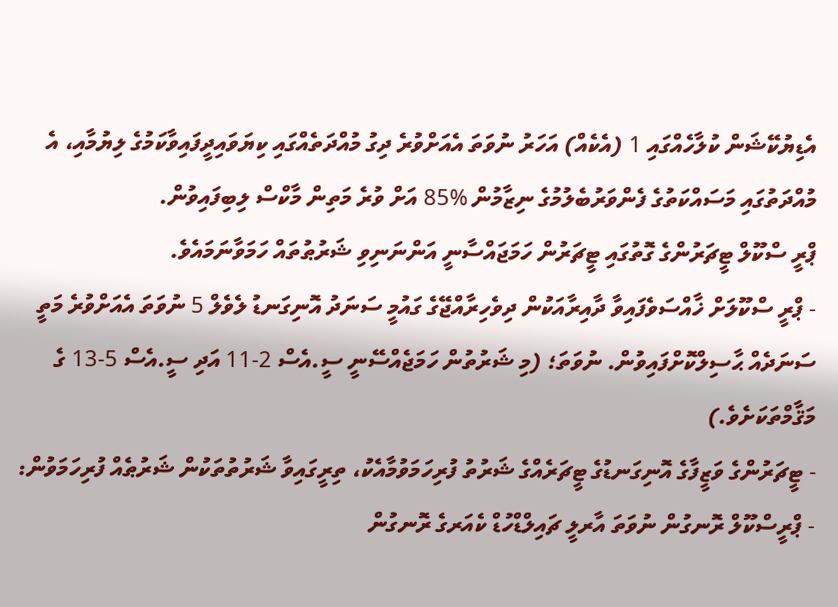އެޑިޔުކޭޝަން ކުލާހެއްގައި 1 (އެކެއް) އަހަރު ނުވަތަ އެއަށްވުރެ ދިގު މުއްދަތެއްގައި ކިޔަވައިދީފައިވާކަމުގެ ލިޔުމާއި، އެ މުއްދަތުގައި މަސައްކަތުގެ ފެންވަރުބެލުމުގެ ނިޒާމުން %85 އަށް ވުރެ މަތިން މާކްސް ލިބިފައިވުން.
ޕްރީ ސްކޫލް ޓީޗަރުންގެ ގޮތުގައި ޓީޗަރުން ހަމަޖައްސާނީ އަންނަނިވި ޝަރުޠުތައް ހަމަވާނަމައެވެ.
- ޕްރީ ސްކޫލަށް ޚާއްސަވެފައިވާ ދާއިރާއަކުން ދިވެހިރާއްޖޭގެ ގައުމީ ސަނަދު އޮނިގަނޑު ލެވެލް 5 ނުވަތަ އެއަށްވުރެ މަތީ ސަނަދެއް ޙާސިލްކޮށްފައިވުން. ނުވަތަ؛ (މި ޝަރުތުން ހަމަޖެއްސޭނީ ސީ.އެސް 2-11 އަދި ސީ.އެސް 5-13 ގެ މަޤާމްތަކަށެވެ.)
- ޓީޗަރުންގެ ވަޒީފާގެ އޮނިގަނޑުގެ ޓީޗަރެއްގެ ޝަރުތު ފުރިހަމަވުމާއެކު، ތިރީގައިވާ ޝަރުތުތަކުން ޝަރުޠެއް ފުރިހަމަވުން:
- ޕްރީސްކޫލް ރޮނގުން ނުވަތަ އާރލީ ޗައިލްޑްހުޑް ކެއަރގެ ރޮނގުން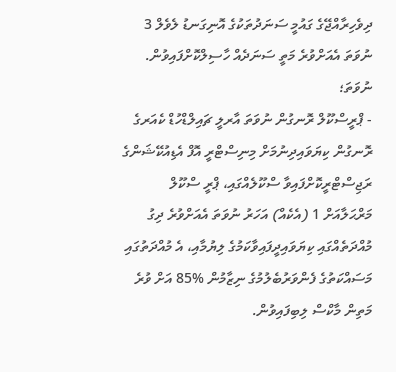ދިވެހިރާއްޖޭގެ ގައުމީ ސަނަދުތަކުގެ އޮނިގަނޑު ލެވެލް 3 ނުވަތަ އެއަށްވުރެ މަތީ ސަނަދެއް ހާސިލްކޮށްފައިވުން. ނުވަތަ؛
- ޕްރީސްކޫލް ރޮނގުން ނުވަތަ އާރލީ ޗައިލްޑްހުޑް ކެއަރގެ ރޮނގުން ކިޔަވައިދިނުމަށް މިނިސްޓްރީ އޮފް އެޑިއުކޭޝަންގެ ރަޖިސްޓްރީކޮށްފައިވާ ސްކޫލެއްގައި، ޕްރީ ސްކޫލް މަރްޙަލާއަށް 1 (އެކެއް) އަހަރު ނުވަތަ އެއަށްވުރެ ދިގު މުއްދަތެއްގައި ކިޔަވައިދީފައިވާކަމުގެ ލިޔުމާއި، އެ މުއްދަތުގައި މަސައްކަތުގެ ފެންވަރުބެލުމުގެ ނިޒާމުން %85 އަށް ވުރެ މަތިން މާކްސް ލިބިފައިވުން.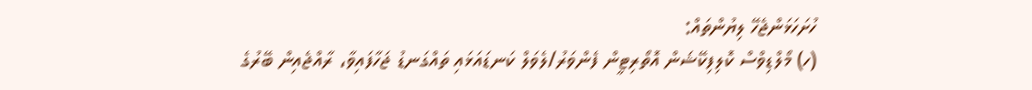ހުށަހަޅަންޖެހޭ ލިޔުންތައް:
(ހ) މޯލްޑިވްސް ކޮލިފިކޭޝަން އޮތޯރިޓީން ފެންވަރު/ލެވަލް ކަނޑައަޅައި ތައްގަނޑު ޖަހާފައިވާ، ރާއްޖެއިން ބޭރުގެ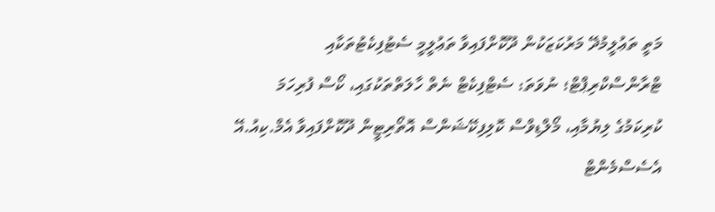މަތީ ތަޢުލީމުދޭ މަރުކަޒަކުން ދޫކޮށްފައިވާ ތަޢުލީމީ ސެޓުފިކެޓުތަކާއި ޓްރާންސްކްރިޕްޓް؛ ނުވަތަ: ސެޓްފިކެޓް ނެތް ހާލަތްތަކުގައި، ކޯސް ފުރިހަމަ ކުރިކަމުގެ ލިޔުމާއި، މޯލްޑިވްސް ކޮލިފިކޭޝަންސް އޮތޯރިޓީން ދޫކޮށްފައިވާ އެމް.ކިއު.އޭ އެސެސްމެންޓް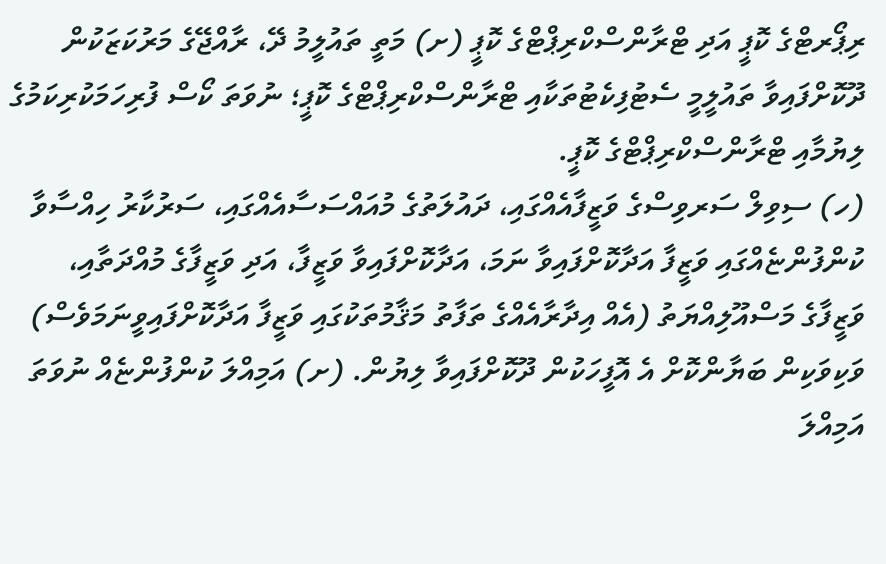ރިޕޯރޓްގެ ކޮޕީ އަދި ޓްރާންސްކްރިޕްޓްގެ ކޮޕީ (ށ) މަތީ ތައުލީމު ދޭ، ރާއްޖޭގެ މަރުކަޒަކުން ދޫކޮށްފައިވާ ތައުލީމީ ސެޓުފިކެޓުތަކާއި ޓްރާންސްކްރިޕްޓްގެ ކޮޕީ؛ ނުވަތަ ކޯސް ފުރިހަމަކުރިކަމުގެ ލިޔުމާއި ޓްރާންސްކްރިޕްޓްގެ ކޮޕީ.
(ހ) ސިވިލް ސަރވިސްގެ ވަޒީފާއެއްގައި، ދައުލަތުގެ މުއައްސަސާއެއްގައި، ސަރުކާރު ހިއްސާވާ ކުންފުންޏެއްގައި ވަޒީފާ އަދާކޮށްފައިވާ ނަމަ، އަދާކޮށްފައިވާ ވަޒީފާ، އަދި ވަޒީފާގެ މުއްދަތާއި، ވަޒީފާގެ މަސްއޫލިއްޔަތު (އެއް އިދާރާއެއްގެ ތަފާތު މަޤާމުތަކުގައި ވަޒީފާ އަދާކޮށްފައިވީނަމަވެސް) ވަކިވަކިން ބަޔާންކޮށް އެ އޮފީހަކުން ދޫކޮށްފައިވާ ލިޔުން. (ށ) އަމިއްލަ ކުންފުންޏެއް ނުވަތަ އަމިއްލަ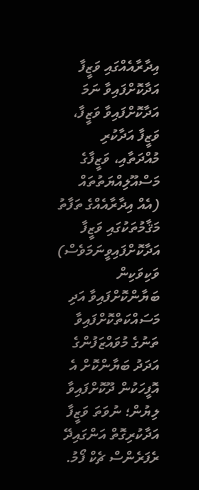އިދާރާއެއްގައި ވަޒީފާ އަދާކޮށްފައިވާ ނަމަ އަދާކޮށްފައިވާ ވަޒީފާ، ވަޒީފާ އަދާކުރި މުއްދަތާއި، ވަޒީފާގެ މަސްއޫލިއްޔަތުތައް (އެއް އިދާރާއެއްގެ ތަފާތު މަޤާމުތަކުގައި ވަޒީފާ އަދާކޮށްފައިވީނަމަވެސް) ވަކިވަކިން ބަޔާންކޮށްފައިވާ އަދި މަސައްކަތްކޮށްފައިވާ ތަނުގެ މުވައްޒަފުންގެ އަދަދު ބަޔާންކޮށް އެ އޮފީހަކުން ދޫކޮށްފައިވާ ލިޔުން؛ ނުވަތަ ވަޒީފާ އަދާކުރިގޮތް އަންގައިދޭ ރެފަރެންސް ޗެކް ފޯމު.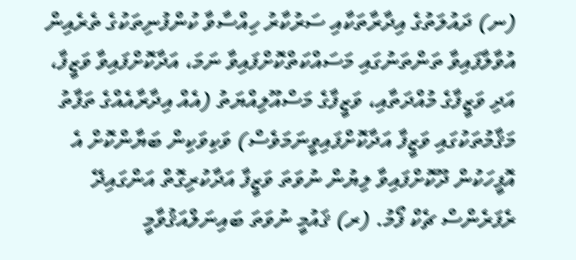(ނ) ދައުލަތުގެ އިދާރާތަކާއި ސަރުކާރު ހިއްސާވާ ކުންފުނިތަކުގެ ތެރެއިން އުވާލާފައިވާ ތަންތަނުގައި މަސައްކަތްކޮށްފައިވާ ނަމަ، އަދާކޮށްފައިވާ ވަޒީފާ، އަދި ވަޒީފާގެ މުއްދަތާއި، ވަޒީފާގެ މަސްއޫލިއްޔަތު (އެއް އިދާރާއެއްގެ ތަފާތު މަޤާމުތަކުގައި ވަޒީފާ އަދާކޮށްފައިވީނަމަވެސް) ވަކިވަކިން ބަޔާންކޮށް އެ އޮފީހަކުން ދޫކޮށްފައިވާ ލިޔުން ނުވަތަ ވަޒީފާ އަދާކުރިގޮތް އަންގައިދޭ ރެފަރެންސް ޗެކް ފޯމު. (ރ) ޤައުމީ ނުވަތަ ބައިނަލްއަޤުވާމީ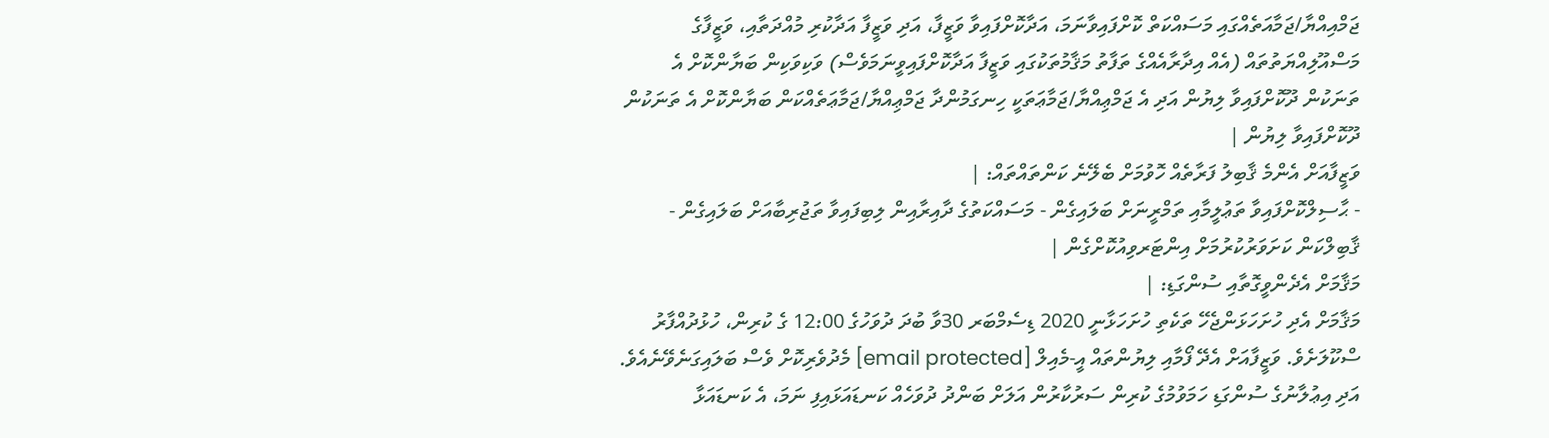ޖަމްއިއްޔާ/ޖަމާއަތެއްގައި މަސައްކަތް ކޮށްފައިވާނަމަ، އަދާކޮށްފައިވާ ވަޒީފާ، އަދި ވަޒީފާ އަދާކުރި މުއްދަތާއި، ވަޒީފާގެ މަސްއޫލިއްޔަތުތައް (އެއް އިދާރާއެއްގެ ތަފާތު މަޤާމުތަކުގައި ވަޒީފާ އަދާކޮށްފައިވީނަމަވެސް) ވަކިވަކިން ބަޔާންކޮށް އެ ތަނަކުން ދޫކޮށްފައިވާ ލިޔުން އަދި އެ ޖަމްޢިއްޔާ/ޖަމާޢަތަކީ ހިނގަމުންދާ ޖަމްޢިއްޔާ/ޖަމާޢަތެއްކަން ބަޔާންކޮށް އެ ތަނަކުން ދޫކޮށްފައިވާ ލިޔުން |
ވަޒީފާއަށް އެންމެ ޤާބިލު ފަރާތެއް ހޮވުމަށް ބެލޭނެ ކަންތައްތައް: |
- ޙާސިލްކޮށްފައިވާ ތަޢުލީމާއި ތަމްރީނަށް ބަލައިގެން - މަސައްކަތުގެ ދާއިރާއިން ލިބިފައިވާ ތަޖުރިބާއަށް ބަލައިގެން - ޤާބިލްކަން ކަށަވަރުކުރުމަށް އިންޓަރވިއުކޮށްގެން |
މަޤާމަށް އެދެންވީގޮތާއި ސުންގަޑި: |
މަޤާމަށް އެދި ހުށަހަޅަންޖެހޭ ތަކެތި ހުށަހަޅާނީ 2020 ޑިސެމްބަރ 30ވާ ބުދަ ދުވަހުގެ 12:00 ގެ ކުރިން، ހުޅުދުއްފާރު ސްކޫލަށެވެ. ވަޒީފާއަށް އެދޭ ފޯމާއި ލިޔުންތައް އީ-މެއިލް [email protected] މެދުވެރިކޮށް ވެސް ބަލައިގަނެވޭނެއެވެ. އަދި އިޢުލާނުގެ ސުންގަޑި ހަމަވުމުގެ ކުރިން ސަރުކާރުން އަލަށް ބަންދު ދުވަހެއް ކަނޑައަޅައިފި ނަމަ، އެ ކަނޑައަޅާ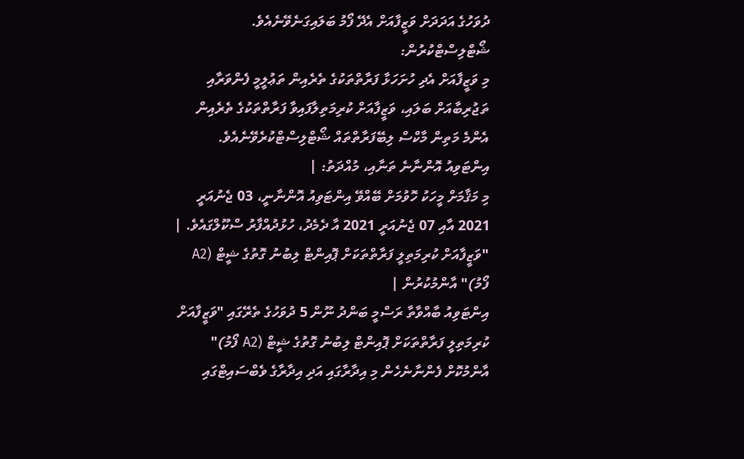ދުވަހުގެ އަދަދަށް ވަޒީފާއަށް އެދޭ ފޯމު ބަލައިގަނެވޭނެއެވެ.
ޝޯޓްލިސްޓްކުރުން:
މި ވަޒީފާއަށް އެދި ހުށަހަޅާ ފަރާތްތަކުގެ ތެރެއިން ތަޢުލީމީ ފެންވަރާއި ތަޖުރިބާއަށް ބަލައި، ވަޒީފާއަށް ކުރިމަތިލާފައިވާ ފަރާތްތަކުގެ ތެރެއިން އެންމެ މަތިން މާކްސް ލިބޭފަރާތްތައް ޝޯޓްލިސްޓްކުރެވޭނެއެވެ.
އިންޓަވިއު އޮންނާނެ ތަނާއި، މުއްދަތު: |
މި މަޤާމަށް މީހަކު ހޮވުމަށް ބޭއްވޭ އިންޓަވިއު އޮންނާނީ، 03 ޖެނުއަރީ 2021 އާއި 07 ޖެނުއަރީ 2021 އާ ދެމެދު، ހުޅުދުއްފާރު ސްކޫލްގައެވެ. |
"ވަޒީފާއަށް ކުރިމަތިލީ ފަރާތްތަކަށް ޕޮއިންޓް ލިބުނު ގޮތުގެ ޝީޓް (A2 ފޯމު)" އާންމުކުރުން |
އިންޓަވިއު ބާއްވާތާ ރަސްމީ ބަންދު ނޫން 5 ދުވަހުގެ ތެރޭގައި "ވަޒީފާއަށް ކުރިމަތިލީ ފަރާތްތަކަށް ޕޮއިންޓް ލިބުނު ގޮތުގެ ޝީޓް (A2 ފޯމު)" އާންމުކޮށް ފެންނާނެހެން މި އިދާރާގައި އަދި އިދާރާގެ ވެބްސައިޓްގައި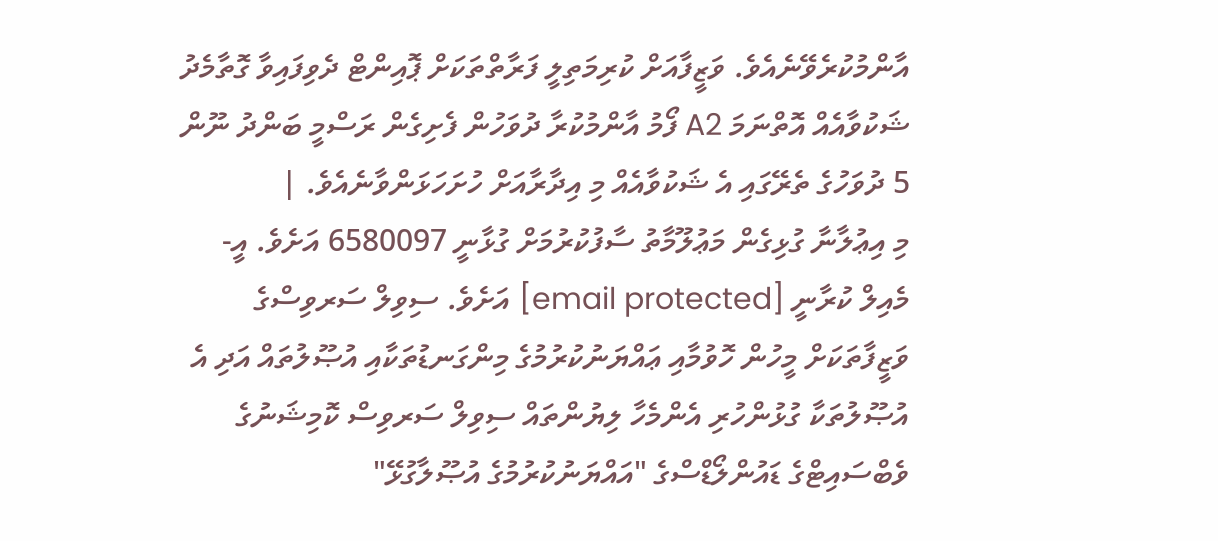އާންމުކުރެވޭނެއެވެ. ވަޒީފާއަށް ކުރިމަތިލީ ފަރާތްތަކަށް ޕޮއިންޓް ދެވިފައިވާ ގޮތާމެދު ޝަކުވާއެއް އޮތްނަމަ A2 ފޯމު އާންމުކުރާ ދުވަހުން ފެށިގެން ރަސްމީ ބަންދު ނޫން 5 ދުވަހުގެ ތެރޭގައި އެ ޝަކުވާއެއް މި އިދާރާއަށް ހުށަހަޅަންވާނެއެވެ. |
މި އިޢުލާނާ ގުޅިގެން މަޢުލޫމާތު ސާފުކުރުމަށް ގުޅާނީ 6580097 އަށެވެ. އީ-މެއިލް ކުރާނީ [email protected] އަށެވެ. ސިވިލް ސަރވިސްގެ ވަޒީފާތަކަށް މީހުން ހޮވުމާއި ޢައްޔަނުކުރުމުގެ މިންގަނޑުތަކާއި އުޞޫލުތައް އަދި އެ އުޞޫލުތަކާ ގުޅުންހުރި އެންމެހާ ލިޔުންތައް ސިވިލް ސަރވިސް ކޮމިޝަނުގެ ވެބްސައިޓްގެ ޑައުންލޯޑްސްގެ "އައްޔަނުކުރުމުގެ އުޞޫލާގުޅޭ"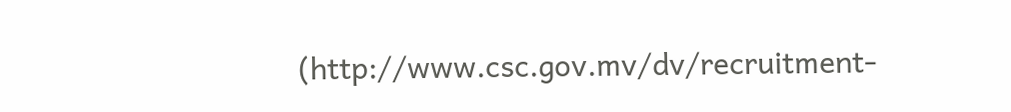(http://www.csc.gov.mv/dv/recruitment-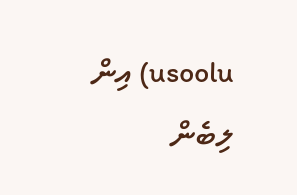usoolu) އިން ލިބެން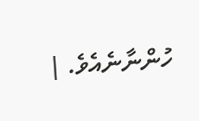ހުންނާނެއެވެ. |